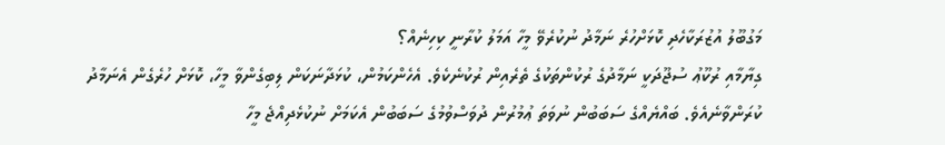މަގުބޫލު އުޒުރަކާހެދި ކޮޅަށްހުރެ ނަމާދު ނުކުރެވޭ މީހާ އަމަލު ކުރާނީ ކިހިނެއް؟
ގިޔާމާއި ރުކޫޢު ސުޖޫދަކީ ނަމާދުގެ ރުކުންތަކުގެ ތެރެއިން ރުކުނެކެވެ. އެހެންކަމުން، ކުޅަދާނަކަން ލިބިގެންވާ މީހާ، ކޮޅަށް ހުރެގެން އެނަމާދު ކުރަންވާނެއެވެ. ބައްޔެއްގެ ސަބަބުން ނުވަތަ ޢުމުރުން ދުވަސްވުމުގެ ސަބަބުން އެކަމަށް ނުކުޅެދިއްޖެ މީހާ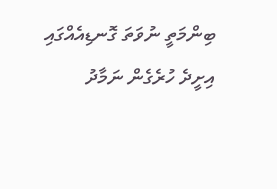ބިންމަތީ ނުވަތަ ގޮނޑިއެއްގައި އިށީދެ ހުރެގެން ނަމާދު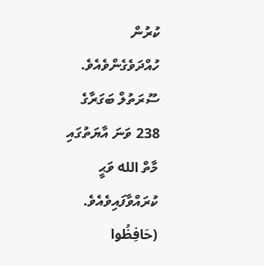ކުރުން ހުއްދަވެގެންވެއެވެ.
ސޫރަތުލް ބަގަރާގެ 238 ވަނަ އާޔަތުގައި މާތް الله ވަޙީ ކުރައްވާފައިވެއެވެ. (حَافِظُوا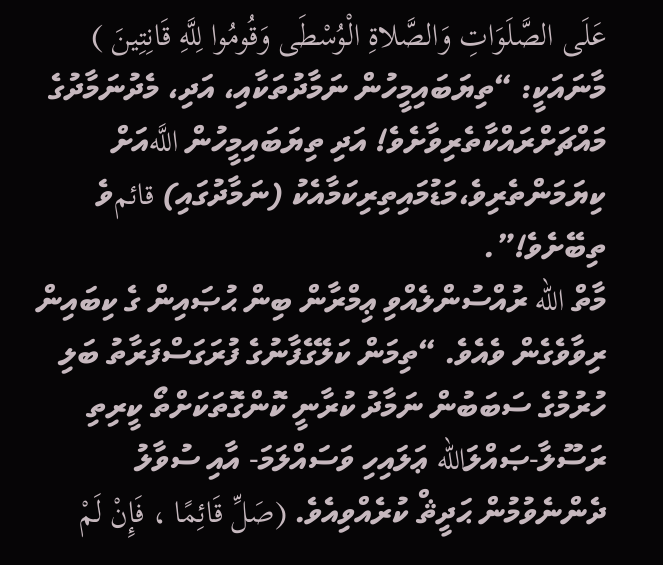عَلَى الصَّلَوَاتِ وَالصَّلاةِ الْوُسْطَى وَقُومُوا لِلَّهِ قَانِتِينَ ) މާނައަކީ: “ތިޔަބައިމީހުން ނަމާދުތަކާއި، އަދި، މެދުނަމާދުގެ މައްޗަށްރައްކާތެރިވާށެވެ! އަދި ތިޔަބައިމީހުން اللَّهއަށް ކިޔަމަންތެރިވެ،މަޑުމައިތިރިކަމާއެކު (ނަމާދުގައި) قائمވެ ތިބޭށެވެ!”.
މާތް الله ރުއްސުންލެއްވި ޢިމްރާން ބިން ޙުޞައިން ގެ ކިބައިން ރިވާވެގެން ވެއެވެ. “ތިމަން ކަލޭގެފާނުގެ ފުރަގަސްފަރާތު ބަލި ހުރުމުގެ ސަބަބުން ނަމާދު ކުރާނީ ކޮންގޮތަކަށްތޯ ކީރިތި ރަސޫލާ-ޞައްލަالله ޢަލައިހި ވަސައްލަމަ- އާއި ސުވާލު ދެންނެވުމުން ޙަދީޘް ކުރެއްވިއެވެ. (صَلِّ قَائِمًا ، فَإِنْ لَمْ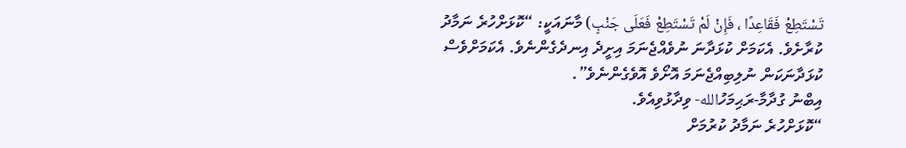تَسْتَطِعْ فَقَاعِدًا ، فَإِنْ لَمْ تَسْتَطِعْ فَعَلَى جَنْبٍ) މާނައަކީ: “ކޮޅަށްހުރެ ނަމާދު ކުރާށެވެ. އެކަމަށް ކުޅަދާނަ ނުވެއްޖެނަމަ އިށީދެ އިނދެގެންނެވެ. އެކަމަށްވެސް ކުޅަދާނަކަން ނުލިބިއްޖެނަމަ އޮށޯވެ އޮވެގެންނެވެ”.
އިބްނު ގުދާމާ-ރަޙިމަހުالله- ވިދާޅުވިއެވެ.
“ކޮޅަށްހުރެ ނަމާދު ކުރުމަށް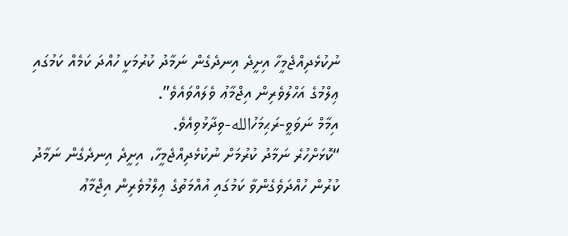ނުކުޅެދިއްޖެމީހާ އިށީދެ އިނދެގެން ނަމާދު ކުރުމަކީ ހުއްދަ ކަމެއް ކަމުގައި ޢިލްމުގެ އަހްލުވެރިން އިޖްމާޢު ވެލައްވައެވެ”.
އިމާމް ނަވަވީ-ރަޙިމަހުالله-ވިދާޅުވިއެވެ.
“ކޮޅަށްހުރެ ނަމާދު ކުރުމަށް ނުކުޅެދިއްޖެމީހާ، އިށީދެ އިނދެގެން ނަމާދު ކުރުން ހުއްދަވެގެންވާ ކަމުގައި އުއްމަތުގެ ޢިލްމުވެރިން އިޖްމާޢު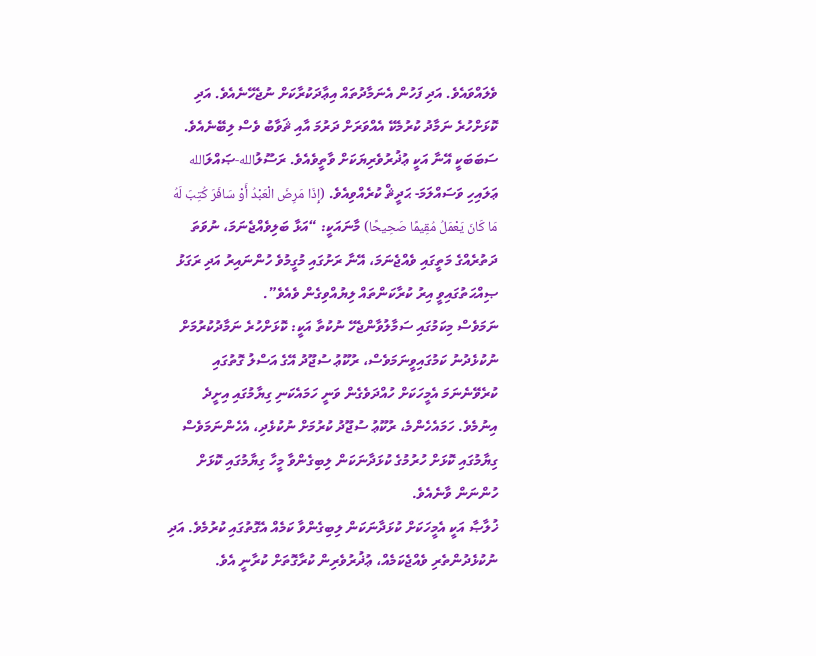ވެލައްވައެވެ. އަދި ފަހުން އެނަމާދުތައް އިޢާދަކުރާކަށް ނުޖެހޭނެއެވެ. އަދި ކޮޅަށްހުރެ ނަމާދު ކުރުމެކޭ އެއްވަރަށް ދަރުމަ އާއި ޘަވާބު ވެސް ލިބޭނެއެވެ. ސަބަބަކީ އޭނާ އަކީ ޢުޛުރުވެރިޔަކަށް ވާތީވެއެވެ. ރަސޫލުالله-ޞައްލަالله ޢަލައިހި ވަސައްލަމަ- ޙަދީޘް ކުރެއްވިއެވެ. (إِذَا مَرِضَ الْعَبْدُ أَوْ سَافَرَ كُتِبَ لَهُ مَا كَانَ يَعْمَلُ مُقِيمًا صَحِيحًا) މާނައަކީ: “އަޅާ ބަލިވެއްޖެނަމަ، ނުވަތަ ދަތުރެއްގެ މަތީގައި ވެއްޖެނަމަ، އޭނާ ރަށުގައި މުގީމުވެ ހުންނައިރު އަދި ރަގަޅު ޞިއްޙަތުގައިވީ އިރު ކުރާކަންތައް ލިޔުއްވިގެން ވެއެވެ”.
ނަމަވެސް މިކަމުގައި ސަމާލުވާންޖެހޭ ނުކުތާ އަކީ: ކޮޅަށްހުރެ ނަމާދުކުރުމަށް ނުކުޅެދުނު ކަމުގައިވީނަމަވެސް، ރުކޫޢު ސުޖޫދު އޭގެ އަސްލު ގޮތުގައި ކުރެވޭނެނަމަ އެމީހަކަށް ހުއްދަވެގެން ވަނީ ހަމައެކަނި ގިޔާމުގައި އިށީދެ އިނުމެވެ. ހަމައެހެންމެ، ރުކޫޢު ސުޖޫދު ކުރުމަށް ނުކުޅެދި، އެހެންނަމަވެސް ގިޔާމުގައި ކޮޅަށް ހުރުމުގެ ކުޅަދާނަކަން ލިބިގެންވާ މީހާ ގިޔާމުގައި ކޮޅަށް ހުންނަން ވާނެއެވެ.
ޚުލާޞާ އަކީ އެމީހަކަށް ކުޅަދާނަކަން ލިބިގެންވާ ކަމެއް އެގޮތުގައި ކުރުމެވެ. އަދި ނުކުޅެދުންތެރި ވެއްޖެކަމެއް، ޢުޛުރުވެރިން ކުރާގޮތަށް ކުރާނީ އެވެ.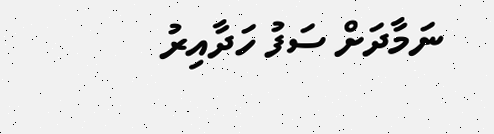ނަމާދަށް ސަފު ހަދާއިރު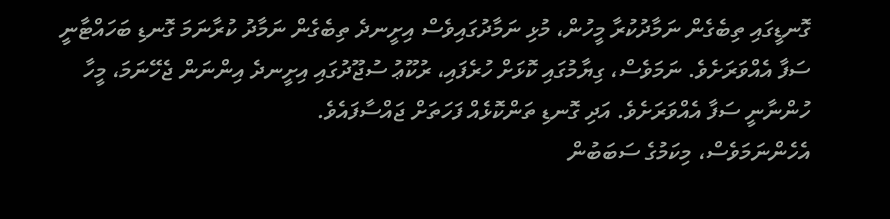ގޮނޑީގައި ތިބެގެން ނަމާދުކުރާ މީހުން، މުޅި ނަމާދުގައިވެސް އިށީނދެ ތިބެގެން ނަމާދު ކުރާނަމަ ގޮނޑި ބަހައްޓާނީ ސަފާ އެއްވަރަށެވެ. ނަމަވެސް، ގިޔާމުގައި ކޮޅަށް ހުރެފައި، ރުކޫޢު ސުޖޫދުގައި އިށީނދެ އިންނަން ޖެހޭނަމަ، މީހާ ހުންނާނީ ސަފާ އެއްވަރަށެވެ. އަދި ގޮނޑި ތަންކޮޅެއް ފަހަތަށް ޖައްސާފައެވެ.
އެހެންނަމަވެސް، މިކަމުގެ ސަބަބުން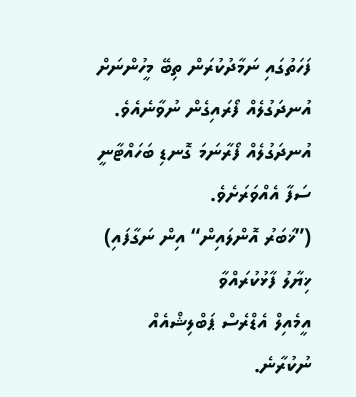ފަހަތުގައި ނަމާދުކުރަން ތިބޭ މީހުންނަށް އުނދަގުލެއް ފޯރައިގެން ނުވާނެއެވެ. އުނދަގުލެއް ފޯރާނަމަ ގޮނޑި ބަހައްޓާނީ ސަފާ އެއްވަރަށެވެ.
(”ޚަބަރު އޮންލައިން“ އިން ނަގާފައި)
ޚިޔާލު ފާޅުކުރައްވާ
އީމެއިލް އެޑްރެސް ޕަބްލިޝްއެއް ނުކުރާނެ.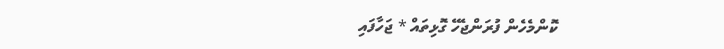ކޮންމެހެން ފުރަންޖެހޭ ގޮޅިތައް * ޖަހާފައި